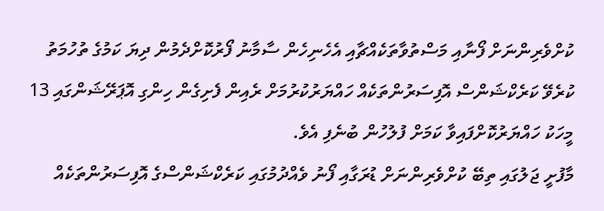ކުށްވެރިންނަށް ފޯނާއި މަސްތުވާތަކެއްޗާއި އެހެނިހެން ސާމާނު ފޯރުކޮށްދެމުން ދިޔަ ކަމުގެ ތުހުމަތު ކުރެވޭ ކަރެކްޝަންސް އޮފިސަރުންތަކެއް ހައްޔަރުކުރުމަށް ރެއިން ފެށިގެން ހިންގި އޮޕަރޭޝަންގައި 13 މީހަކު ހައްޔަރުކޮށްފައިވާ ކަމަށް ފުލުހުން ބުނެފި އެވެ.
މާފުށީ ޖަލުގައި ތިބޭ ކުށްވެރިންނަށް ޑުރަގާއި ފޯނު ވެއްދުމުގައި ކަރެކްޝަންސްގެ އޮފިސަރުންތަކެއް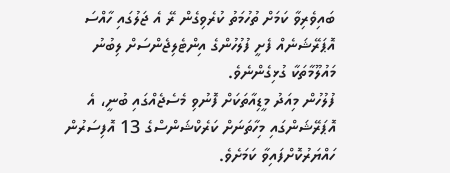ބައިވެރިވާ ކަމަށް ތުހުމަތު ކުރެވިގެން ރޭ އެ ޖަލުގައި ހާއްސަ އޮޕަރޭޝަނެއް ފެށީ ފުލުހުންގެ އިންޓެލިޖެންސަށް ލިބުނު މައުލޫމާތަކާ ގުޅިގެންނެވެ.
ފުލުހުން މިއަދު މީޑިއާތަކަށް ފޮނުވި މެސެޖެއްގައި ބުނީ، އެ އޮޕަރޭޝަންގައި މިހާތަނަށް ކަރެކްޝަންސްގެ 13 އޮފިސަރުން ހައްޔަރުކޮށްފައިވާ ކަމަށެވެ.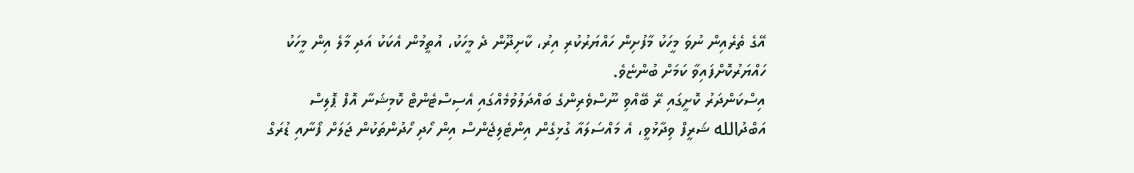އޭގެ ތެރެއިން ނުވަ މީހަކު މާފުށިން ހައްޔަރުކުރި އިރު، ކާށިދޫން ދެ މީހަކު، އުތީމުން އެކަކު އަދި މާލެ އިން މީހަކު ހައްޔަރުކޮށްފައިވާ ކަމަށް ބުންޏެވެ.
އިސްކަންދަރު ކޮށީގައި ރޭ ބޭއްވި ނޫސްވެރިންގެ ބައްދަލުވުމެއްގައި އެސިސްޓެންޓް ކޮމިޝަނާ އޮފް ޕޮލިސް އަބްދުالله ޝަރީފް ވިދާޅުވީ، އެ މައްސަލައާ ގުޅިގެން އިންޓެލިޖެންސް އިން ހޯދި ހޯދުންތަކުން ޖަލަށް ފޯނާއި ޑުރަގް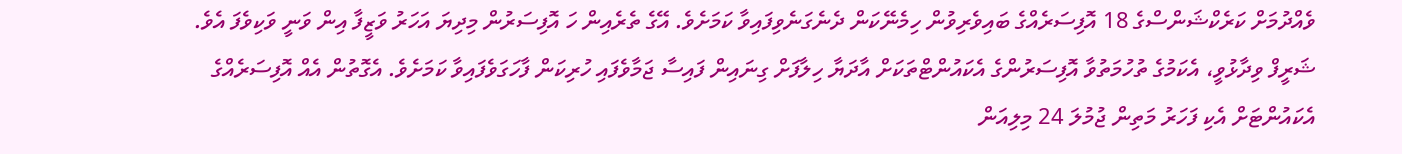ވެއްދުމަށް ކަރެކްޝަންސްގެ 18 އޮފިސަރެއްގެ ބައިވެރިވުން ހިމެނޭކަން ދެނެގަނެވިފައިވާ ކަމަށެވެ. އޭގެ ތެރެއިން ހަ އޮފިސަރުން މިދިޔަ އަހަރު ވަޒީފާ އިން ވަނީ ވަކިވެފަ އެވެ.
ޝަރީފް ވިދާޅުވީ، އެކަމުގެ ތުހުމަތުވާ އޮފިސަރުންގެ އެކައުންޓްތަކަށް އާދަޔާ ހިލާފަށް ގިނައިން ފައިސާ ޖަމާވެފައި ހުރިކަން ފާހަގަވެފައިވާ ކަމަށެވެ. އެގޮތުން އެއް އޮފިސަރެއްގެ އެކައުންޓަށް އެކި ފަހަރު މަތިން ޖުމުލަ 24 މިލިއަން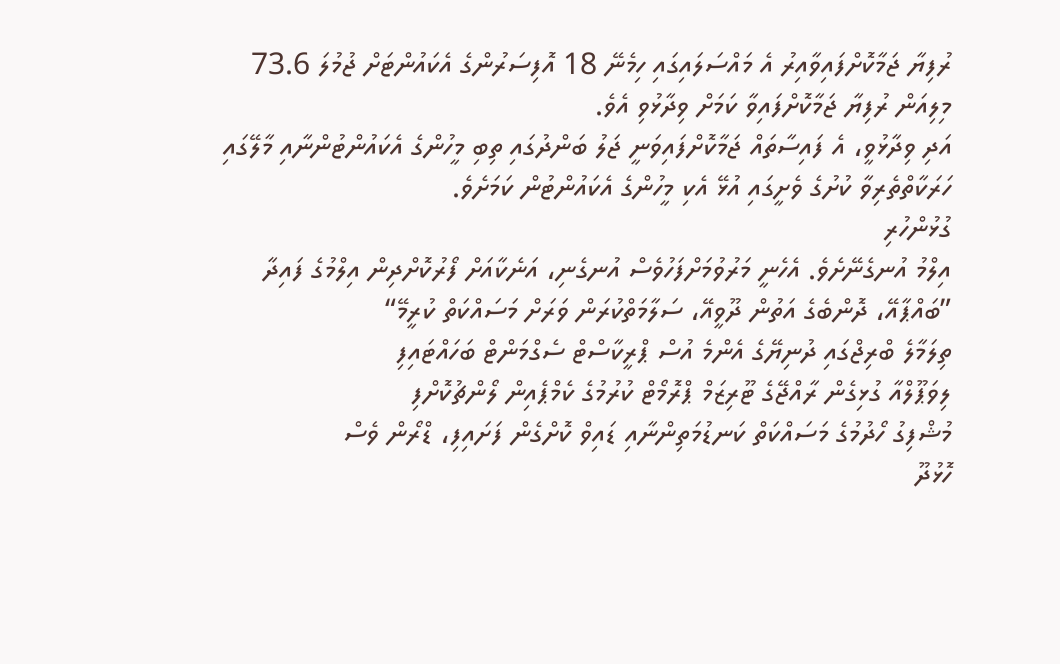ރުފިޔާ ޖަމާކޮށްފައިވާއިރު އެ މައްސަލައިގައި ހިމެނޭ 18 އޮފިސަރުންގެ އެކައުންޓަށް ޖުމުލަ 73.6 މިލިއަން ރުފިޔާ ޖަމާކޮށްފައިވާ ކަމަށް ވިދާޅުވި އެވެ.
އަދި ވިދާޅުވީ، އެ ފައިސާތައް ޖަމާކޮށްފައިވަނީ ޖަލު ބަންދުގައި ތިބި މީހުންގެ އެކައުންޓުންނާއި މާލޭގައި ހަރަކާތްތެރިވާ ކުށުގެ ވެށީގައި އުޅޭ އެކި މީހުންގެ އެކައުންޓުން ކަމަށެވެ.
ގުޅުންހުރި
އިލްމު އުނގެނޭށެވެ. އެހެނީ މަރުވުމަށްފަހުވެސް އުނގެނި، އަނެކާއަށް ފޯރުކޮށްދިން އިލްމުގެ ފައިދާ
”ބައްޕާއޭ، ދޮންބެގެ އަތުން ދޫވީއޭ، ސަލާމަތްކުރަން ވަރަށް މަސައްކަތް ކުރީމޭ“
ތިލަމާލެ ބްރިޖްގައި ދުނިޔޭގެ އެންމެ އުސް ޕްރީކާސްޓް ސެގްމަންޓް ބަހައްޓައިފި
ލިވަޕޫލްއާ ގުޅިގެން ރާއްޖޭގެ ޓޫރިޒަމް ޕްރޮމޯޓް ކުރުމުގެ ކެމްޕެއިން ލޯންޗުކޮށްފި
މުޝްފިގު ހޯދުމުގެ މަސައްކަތް ކަނޑުމަތިންނާއި ޑައިވް ކޮށްގެން ފަށައިފި، ޑްރޯން ވެސް
ހޮޅުދޫ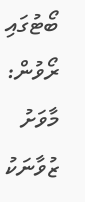ބޯޓުގައި ރޯވުން: މާވަށު ޒުވާނަކު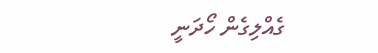ގެއްލިގެން ހޯދަނީ